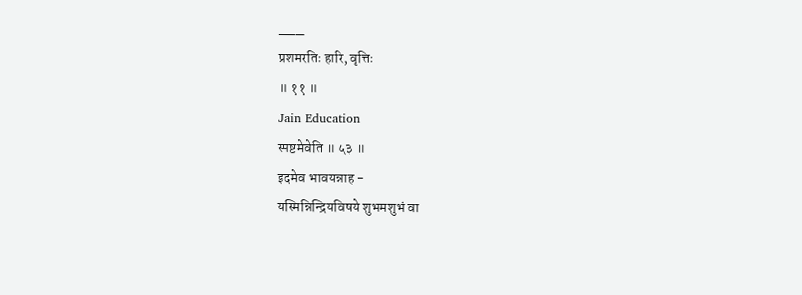___
प्रशमरतिः हारि, वृत्तिः
॥ ११ ॥
Jain Education
स्पष्टमेवेति ॥ ५३ ॥
इदमेव भावयन्नाह -
यस्मिन्निन्द्रियविषये शुभमशुभं वा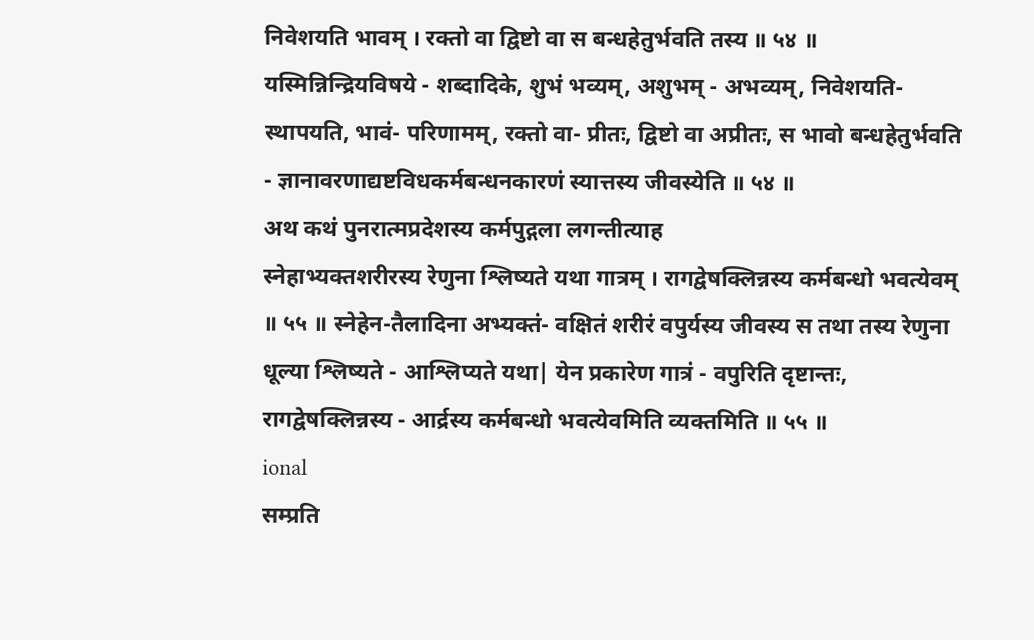निवेशयति भावम् । रक्तो वा द्विष्टो वा स बन्धहेतुर्भवति तस्य ॥ ५४ ॥ यस्मिन्निन्द्रियविषये - शब्दादिके, शुभं भव्यम्, अशुभम् - अभव्यम्, निवेशयति- स्थापयति, भावं- परिणामम्, रक्तो वा- प्रीतः, द्विष्टो वा अप्रीतः, स भावो बन्धहेतुर्भवति - ज्ञानावरणाद्यष्टविधकर्मबन्धनकारणं स्यात्तस्य जीवस्येति ॥ ५४ ॥
अथ कथं पुनरात्मप्रदेशस्य कर्मपुद्गला लगन्तीत्याह
स्नेहाभ्यक्तशरीरस्य रेणुना श्लिष्यते यथा गात्रम् । रागद्वेषक्लिन्नस्य कर्मबन्धो भवत्येवम् ॥ ५५ ॥ स्नेहेन-तैलादिना अभ्यक्तं- वक्षितं शरीरं वपुर्यस्य जीवस्य स तथा तस्य रेणुना धूल्या श्लिष्यते - आश्लिप्यते यथा| येन प्रकारेण गात्रं - वपुरिति दृष्टान्तः, रागद्वेषक्लिन्नस्य - आर्द्रस्य कर्मबन्धो भवत्येवमिति व्यक्तमिति ॥ ५५ ॥
ional
सम्प्रति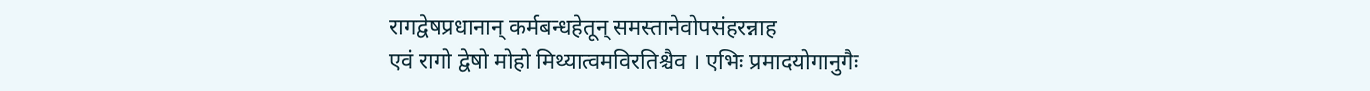रागद्वेषप्रधानान् कर्मबन्धहेतून् समस्तानेवोपसंहरन्नाह
एवं रागो द्वेषो मोहो मिथ्यात्वमविरतिश्चैव । एभिः प्रमादयोगानुगैः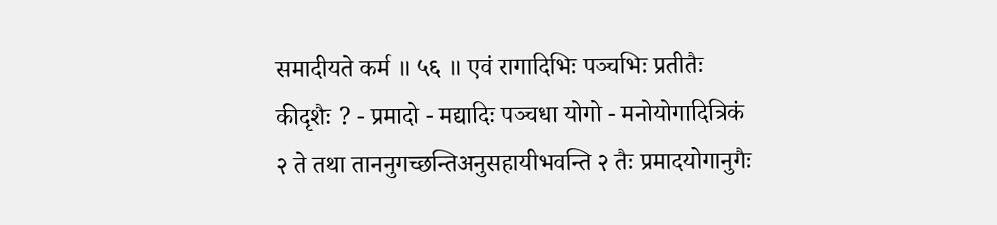समादीयते कर्म ॥ ५६ ॥ एवं रागादिभिः पञ्चभिः प्रतीतैः कीदृशैः ? - प्रमादो - मद्यादिः पञ्चधा योगो - मनोयोगादित्रिकं २ ते तथा ताननुगच्छन्तिअनुसहायीभवन्ति २ तैः प्रमादयोगानुगैः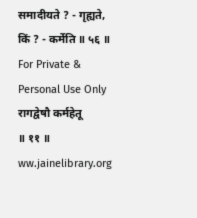समादीयते ? - गृह्यते, किं ? - कर्मेति ॥ ५६ ॥
For Private & Personal Use Only
रागद्वेषौ कर्महेतू
॥ ११ ॥
ww.jainelibrary.org